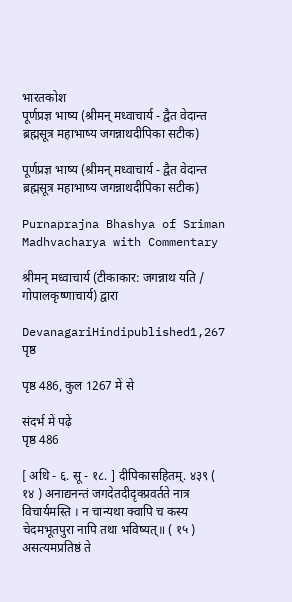भारतकोश
पूर्णप्रज्ञ भाष्य (श्रीमन् मध्वाचार्य - द्वैत वेदान्त ब्रह्मसूत्र महाभाष्य जगन्नाथदीपिका सटीक)

पूर्णप्रज्ञ भाष्य (श्रीमन् मध्वाचार्य - द्वैत वेदान्त ब्रह्मसूत्र महाभाष्य जगन्नाथदीपिका सटीक)

Purnaprajna Bhashya of Sriman Madhvacharya with Commentary

श्रीमन् मध्वाचार्य (टीकाकार: जगन्नाथ यति / गोपालकृष्णाचार्य) द्वारा

DevanagariHindipublished1,267 पृष्ठ

पृष्ठ 486, कुल 1267 में से

संदर्भ में पढ़ें
पृष्ठ 486

[ अधि - ६. सू - १८. ] दीपिकासहितम्. ४३९ ( १४ ) अनाद्यनन्तं जगदेतदीदृक्प्रवर्तते नात्र विचार्यमस्ति । न चान्यथा क्वापि च कस्य चेदमभूतपुरा नापि तथा भविष्यत्॥ ( १५ ) असत्यमप्रतिष्ठं ते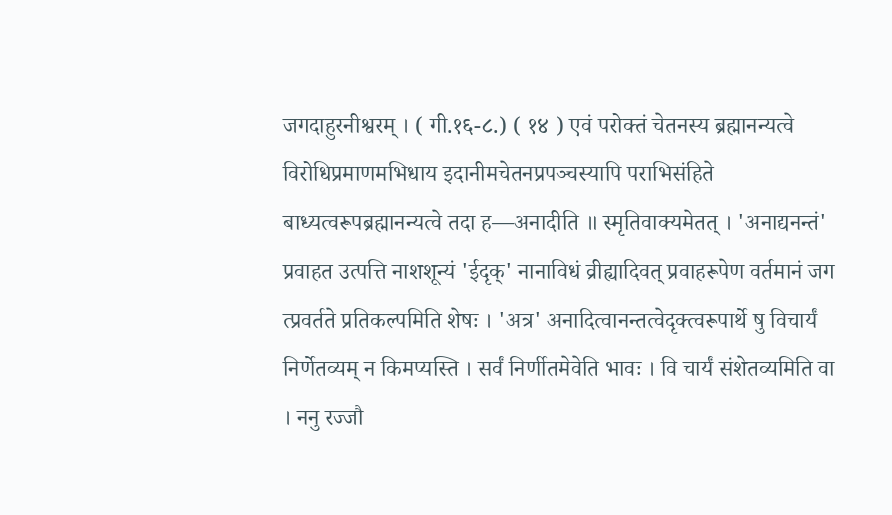जगदाहुरनीश्वरम् । ( गी.१६-८.) ( १४ ) एवं परोक्तं चेतनस्य ब्रह्मानन्यत्वे विरोधिप्रमाणमभिधाय इदानीमचेतनप्रपञ्चस्यापि पराभिसंहिते बाध्यत्वरूपब्रह्मानन्यत्वे तदा ह—अनादीति ॥ स्मृतिवाक्यमेतत् । 'अनाद्यनन्तं' प्रवाहत उत्पत्ति नाशशून्यं 'ईदृक्' नानाविधं व्रीह्यादिवत् प्रवाहरूपेण वर्तमानं जग त्प्रवर्तते प्रतिकल्पमिति शेषः । 'अत्र' अनादित्वानन्तत्वेदृक्त्वरूपार्थे षु विचार्यं निर्णेतव्यम् न किमप्यस्ति । सर्वं निर्णीतमेवेति भावः । वि चार्यं संशेतव्यमिति वा । ननु रज्जौ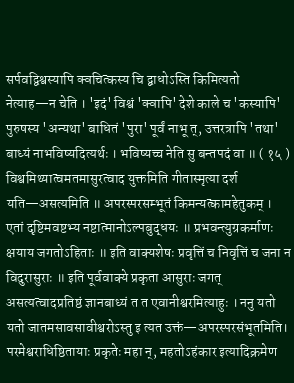सर्पवद्विश्वस्यापि क्वचित्कस्य चि द्बाधोऽस्ति किमित्यतो नेत्याह—न चेति । 'इदं' विश्वं 'क्वापि' देशे काले च 'कस्यापि' पुरुषस्य 'अन्यथा' बाधितं 'पुरा' पूर्वं नाभू त्, उत्तरत्रापि 'तथा' बाध्यं नाभविष्यदित्यर्थः । भविष्यच्च नेति सु बन्तपदं वा ॥ ( १५ ) विश्वमिथ्यात्वमतमासुरत्वाद युक्तमिति गीतास्मृत्या दर्श यति—असत्यमिति ॥ अपरस्परसम्भूतं किमन्यत्कामहेतुकम् । एतां दृष्टिमवष्टभ्य नष्टात्मानोऽल्पबुद्धयः ॥ प्रभवन्त्युग्रकर्माणः क्षयाय जगतोऽहिताः ॥ इति वाक्यशेषः प्रवृत्तिं च निवृत्तिं च जना न विदुरासुराः ॥ इति पूर्ववाक्ये प्रकृता आसुराः जगत् असत्यत्वादप्रतिष्ठं ज्ञानबाध्यं त त एवानीश्वरमित्याहुः । ननु यतो यतो जातमसावसावीश्वरोऽस्तु इ त्यत उक्तं—अपरस्परसंभूतमिति। परमेश्वराधिष्ठितायाः प्रकृतेः महा न्, महतोऽहंकार इत्यादिक्रमेण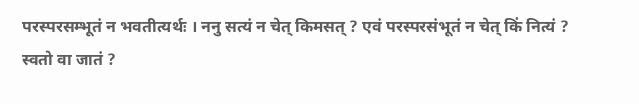परस्परसम्भूतं न भवतीत्यर्थः । ननु सत्यं न चेत् किमसत् ? एवं परस्परसंभूतं न चेत् किं नित्यं ? स्वतो वा जातं ?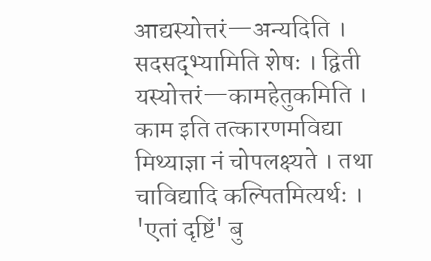आद्यस्योत्तरं—अन्यदिति । सदसद्भ्यामिति शेषः । द्विती यस्योत्तरं—कामहेतुकमिति । काम इति तत्कारणमविद्या मिथ्याज्ञा नं चोपलक्ष्यते । तथा चाविद्यादि कल्पितमित्यर्थः । 'एतां दृष्टिं' बु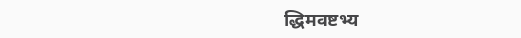द्धिमवष्टभ्य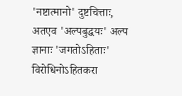'नष्टात्मानो' दुष्टचित्ताः, अतएव 'अल्पबुद्धयः' अल्प ज्ञानाः 'जगतोऽहिताः' विरोधिनोऽहितकरा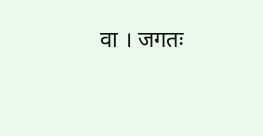वा । जगतः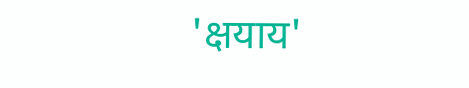'क्षयाय'